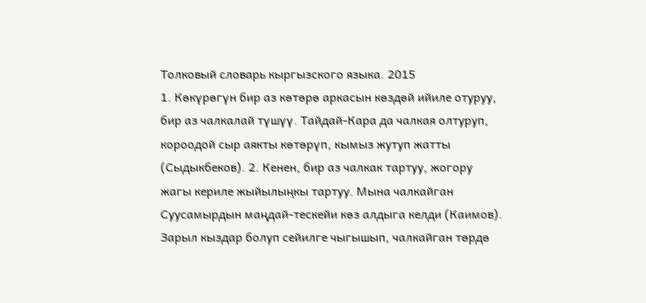Толковый словарь кыргызского языка. 2015
1. Көкүрөгүн бир аз көтөрө аркасын көздөй ийиле отуруу, бир аз чалкалай түшүү. Тайдай-Кара да чалкая олтуруп, короодой сыр аякты көтөрүп, кымыз жутуп жатты (Сыдыкбеков). 2. Кенен, бир аз чалкак тартуу, жогору жагы кериле жыйылыңкы тартуу. Мына чалкайган Суусамырдын маңдай-тескейи көз алдыга келди (Каимов). Зарыл кыздар болуп сейилге чыгышып, чалкайган төрдө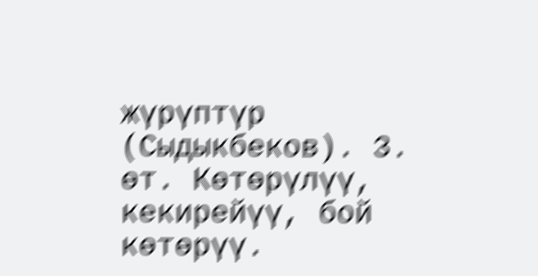жүрүптүр (Сыдыкбеков). 3. өт. Көтөрүлүү, кекирейүү, бой көтөрүү.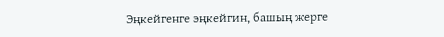Эңкейгенге эңкейгин, башың жерге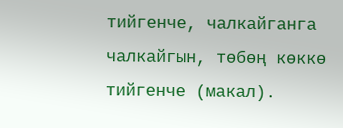тийгенче, чалкайганга чалкайгын, төбөң көккө тийгенче (макал).